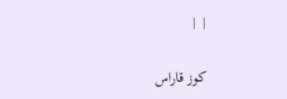|  |

كوز قاراس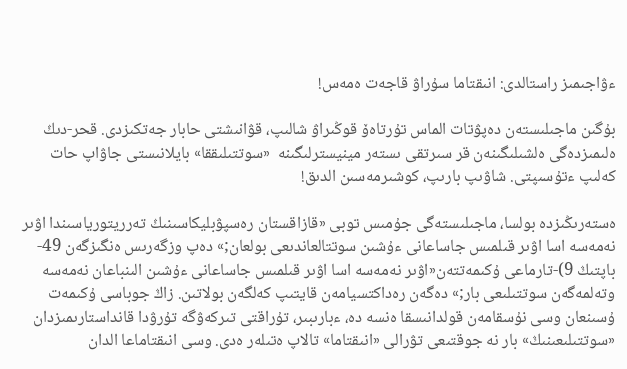ءۋاجىمىز راستالدى: انىقتاما سۇراۋ قاجەت ەمەس!

بۇگىن ماجىلىستەن دەپۋتات الماس تۇرتاەۆ قوڭىراۋ شالىپ، قۋانىشتى حابار جەتكىزدى. قحر-دىڭ ەلىمىزدەگى ەلشىلىگىنەن قر سىرتقى ىستەر مينيسترلىگىنە  «سوتتىلىققا» بايلانىستى جاۋاپ حات كەلىپ ءتۇسىپتى. شاۋىپ بارىپ، كوشىرمەسىن الدىق!

ەستەرىڭىزدە بولسا، ماجىلىستەگى جۇمىس توبى «قازاقستان رەسپۋبليكاسىنىڭ تەرريتورياسىندا اۋىر نەمەسە اسا اۋىر قىلمىس جاساعانى ءۇشىن سوتتالعاندىعى بولعان;» دەپ وزگەرىس ەنگىزگەن 49-باپتىڭ 9)-تارماعى ۇكىمەتتەن«اۋىر نەمەسە اسا اۋىر قىلمىس جاساعانى ءۇشىن الىنباعان نەمەسە وتەلمەگەن سوتتىلىعى بار;» دەگەن رەداكتسيامەن قايتىپ كەلگەن بولاتىن. زاڭ جوباسى ۇكىمەت ۇسىنعان وسى نۇسقامەن قولدانىسقا ەنسە دە، ءبارىبىر، تۇراقتى تىركەۋگە تۇرۋدا قانداستارىمىزدان «سوتتىلىعىنىڭ» بار نە جوقتىعى تۋرالى «انىقتاما» تالاپ ەتىلەر ەدى. وسى انىقتاماعا الدان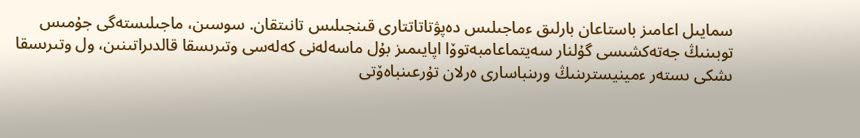سمايىل اعامىز باستاعان بارلىق ءماجىلىس دەپۋتاتاتتارى قىنجىلىس تانىتقان. سوسىن، ماجىلىستەگى جۇمىس توبىنىڭ جەتەكشىسى گۇلنار سەيتماعامبەتوۆا اپايىمىز بۇل ماسەلەنى كەلەسى وتىرىسقا قالدىراتىنىن، ول وتىرىسقا ىشكى ىستەر ءمينيسترىنىڭ ورىنباسارى ەرلان تۇرعىنباەۆتى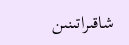شاقىراتىنىن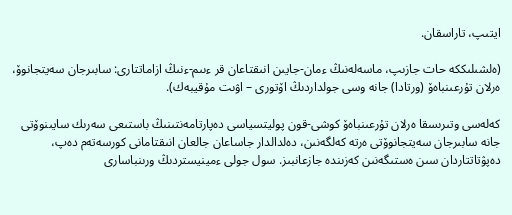ايتىپ، تاراسقان.

(ەلشىلىككە حات جازىپ، ماسەلەنىڭ ءمان-جايىن انىقتاعان قر ءىىم-ءنىڭ ازاماتتارى: سابىرجان سەيتجانوۆ، ەرلان تۇرعىنباەۆ (ورتادا) جانە وسى جولداردىڭ اۆتورى – اۋىت مۇقيبەك).

كەلەسى وتىرىسقا ەرلان تۇرعىنباەۆ كوشى-قون پوليتسياسى دەپارتامەنتىنىڭ باستىعى سەرىك سايىنوۆتى جانە سابىرجان سەيتجانوۆتى ەرتە كەلگەنىن، دەلدالدار جاساعان جالعان انىقتامانى كورسەتەم دەپ، دەپۋتاتتاردان سىن ەستىگەنىن كەزىندە جازعانبىز. سول جولى ءمينيستردىڭ ورىنباسارى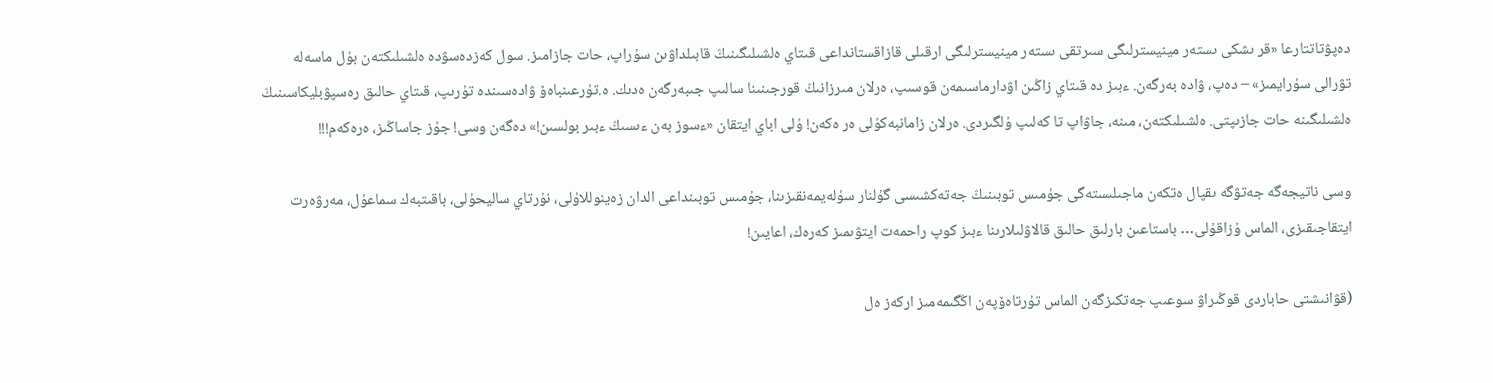دەپۋتاتتارعا «قر ىشكى ىستەر مينيسترلىگى سىرتقى ىستەر مينيسترلىگى ارقىلى قازاقستانداعى قىتاي ەلشىلىگىنىڭ قابىلداۋىن سۇراپ، حات جازامىز. سول كەزدەسۋدە ەلشىلىكتەن بۇل ماسەلە تۋرالى سۇرايمىز» – دەپ، ۋادە بەرگەن. ءبىز دە قىتاي زاڭىن اۋدارماسىمەن قوسىپ، ەرلان مىرزانىڭ قورجىنىنا سالىپ جىبەرگەن ەدىك. ە.تۇرعىنباەۆ ۋادەسىندە تۇرىپ، قىتاي حالىق رەسپۋبليكاسىنىڭ ەلشىلىگىنە حات جازىپتى. ەلشىلىكتەن، مىنە، جاۋاپ تا كەلىپ ۇلگىردى. ەرلان زامانبەكۇلى ەر ەكەن! ۇلى اباي ايتقان «ءسوز بەن ءىسىڭ ءبىر بولسىن!» دەگەن وسى! جۇز جاساڭىز، ەرەكەم!!!

وسى ناتيجەگە جەتۋگە ىقپال ەتكەن ماجىلىستەگى جۇمىس توبىنىڭ جەتەكشىسى گۇلنار سۇلەيمەنقىزىنا، جۇمىس توبىنداعى الدان زەينوللاۇلى، نۇرتاي ساليحۇلى، باقىتبەك سماعۇل، مەرۋەرت ايتقاجىقىزى، الماس ۇزاقۇلى… باستاعىن بارلىق حالىق قالاۋلىلارىنا ءبىز كوپ راحمەت ايتۋىمىز كەرەك، اعايىن!

(قۋانىشتى حاباردى قوڭىراۋ سوعىپ جەتكىزگەن الماس تۇرتاەۆپەن اڭگىمەمىز اركەز ەل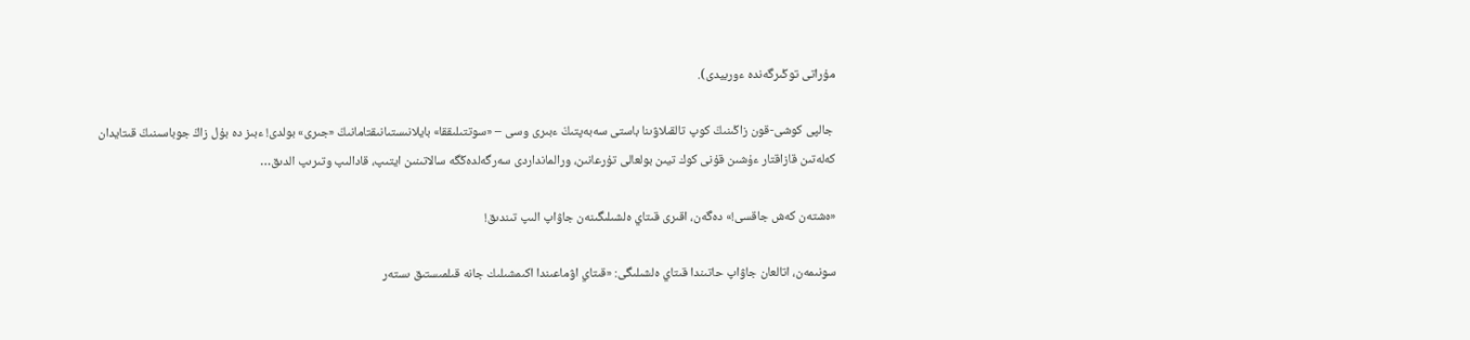مۇراتى توڭىرگەندە ءوربيدى).

 جالپى كوشى-قون زاڭىنىڭ كوپ تالقىلاۋىنا باستى سەبەپتىڭ ءبىرى وسى – «سوتتىلىققا» بايلانىستىانىقتامانىڭ «جىرى» بولدى! ءبىز دە بۇل زاڭ جوباسىنىڭ قىتايدان كەلەتىن قازاقتار ءۇشىن قۇنى كوك تيىن بولعالى تۇرعانىن، ورالمانداردى سەرگەلدەڭگە سالاتىنىن ايتىپ، قادالىپ وتىرىپ الدىق…

«ەشتەن كەش جاقسى!» دەگەن، اقىرى قىتاي ەلشىلىگىنەن جاۋاپ الىپ تىندىق!

سونىمەن، اتالعان جاۋاپ حاتىندا قىتاي ەلشىلىگى: «قىتاي اۋماعىندا اكىمشىلىك جانە قىلمىستىق ىستەر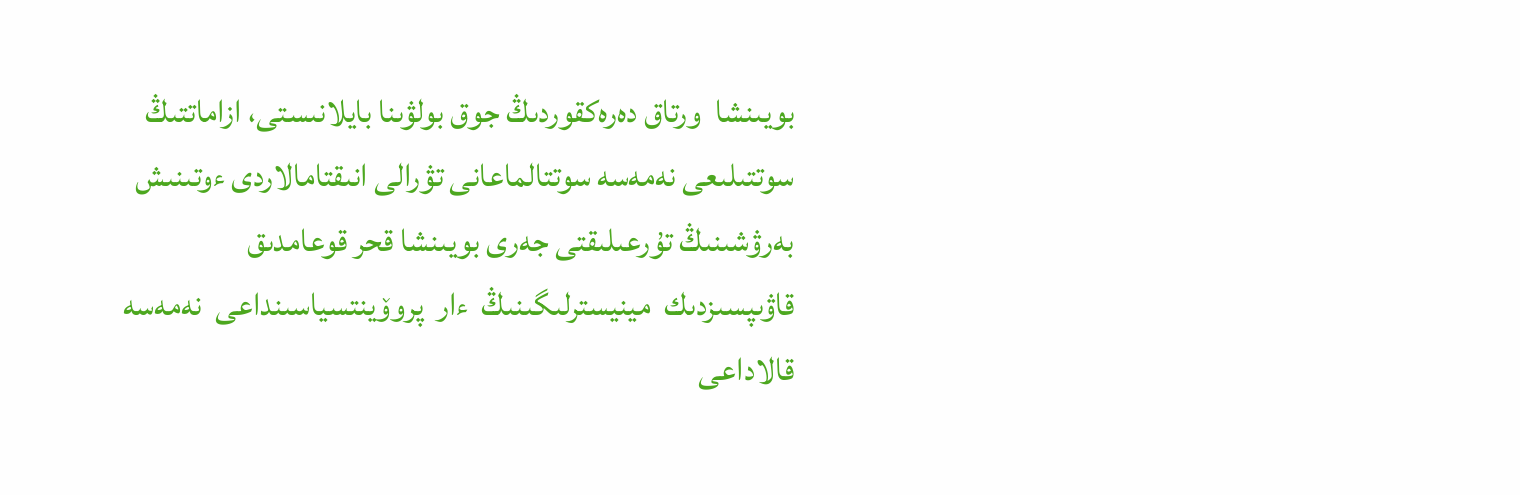بويىنشا  ورتاق دەرەكقوردىڭ جوق بولۋىنا بايلانىستى، ازاماتتىڭ سوتتىلىعى نەمەسە سوتتالماعانى تۋرالى انىقتامالاردى ءوتىنىش بەرۋشىنىڭ تۇرعىلىقتى جەرى بويىنشا قحر قوعامدىق قاۋىپسىزدىك  مينيسترلىگىنىڭ  ءار  پروۆينتسياسىنداعى  نەمەسە  قالاداعى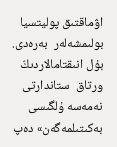اۋماقتىق پوليتسيا  بولىمشەلەر  بەرەدى. بۇل انىقتامالاردىڭ  ورتاق  ستاندارتى  نەمەسە ۇلگىسى بەكىتىلمەگەن» دەپ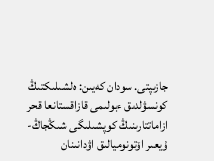جازىپتى. سودان كەيىن: ەلشىلىكتىڭ كونسۋلدىق ءبولىمى قازاقستانعا قحر ازاماتتارىنىڭ كوپشىلىگى شىڭجاڭ-ۇيعىر اۆتونوميالىق اۋدانىنان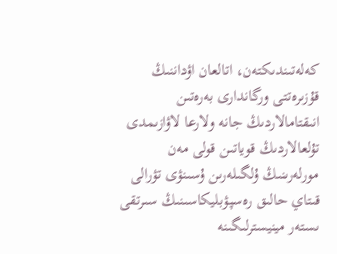كەلەتىندىكتەن، اتالعان اۋداننىڭ قۇزىرەتتى ورگاندارى بەرەتىن انىقتامالاردىڭ جانە ولارعا لاۋازىمدى تۇلعالاردىڭ قوياتىن قولى مەن مورلەرىنىڭ ۇلگىلەرىن ۇسىنۋى تۋرالى قىتاي حالىق رەسپۋبليكاسىنىڭ سىرتقى ىستەر مينيسترلىگىنە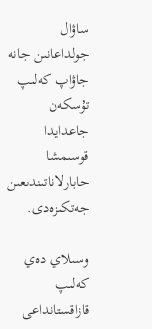ساۋال جولداعانىن جانە جاۋاپ كەلىپ تۇسكەن جاعدايدا قوسىمشا حابارلاناتىندىعىن جەتكىزەدى.

وسىلاي دەي كەلىپ قازاقستانداعى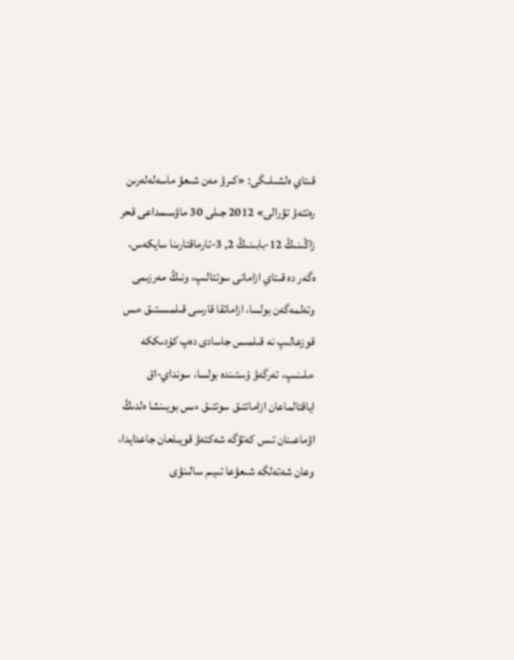قىتاي ەلشىلىگى: «كىرۋ مەن شىعۋ ماسەلەلەرىن رەتتەۋ تۋرالى» 2012 جىلى 30 ماۋسىمداعى قحر زاڭىنىڭ 12-بابىنىڭ 2, 3-تارماقتارىنا سايكەس، ەگەر دە قىتاي ازاماتى سوتتالىپ، ونىڭ مەرزىمى وتەلمەگەن بولسا، ازاماتقا قارسى قىلمىستىق ءىس قوزعالىپ نە قىلمىس جاسادى دەپ كۇدىككە ءىلىنىپ، تەرگەۋ ۇستىندە بولسا، سونداي-اق اياقتالماعان ازاماتتىق سوتتىق ءىس بويىنشا ەلدىڭ اۋماعىنان تىس كەتۋگە شەكتەۋ قويىلعان جاعدايدا، وعان شەتەلگە شىعۋعا تىيىم سالىنۋى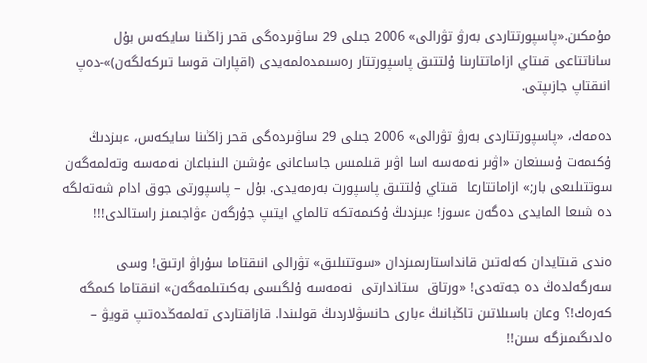مۇمكىن.«پاسپورتتاردى بەرۋ تۋرالى» 2006 جىلى 29 ساۋىردەگى قحر زاڭىنا سايكەس بۇل ساناتتاعى قىتاي ازاماتتارىنا ۇلتتىق پاسپورتتار رەسىمدەلمەيدى (اقپارات قوسا تىركەلگەن)»-دەپ انىقتاپ جازىپتى.

دەمەك، «پاسپورتتاردى بەرۋ تۋرالى» 2006 جىلى 29 ساۋىردەگى قحر زاڭىنا سايكەس، ءبىزدىڭ ۇكىمەت ۇسىنعان «اۋىر نەمەسە اسا اۋىر قىلمىس جاساعانى ءۇشىن الىنباعان نەمەسە وتەلمەگەن سوتتىلىعى بار;» ازاماتتارعا  قىتاي ۇلتتىق پاسپورت بەرمەيدى. بۇل – پاسپورتى جوق ادام شەتەلگە دە شىعا المايدى دەگەن ءسوز! ءبىزدىڭ ۇكىمەتكە تالماي ايتىپ جۇرگەن ءۋاجىمىز راستالدى!!!

ەندى قىتايدان كەلەتىن قانداستارىمىزدان «سوتتىلىق» تۋرالى انىقتاما سۇراۋ ارتىق! وسى سەرگەلدەڭ دە جەتەدى! «ورتاق  ستاندارتى  نەمەسە ۇلگىسى بەكىتىلمەگەن» انىقتاما كىمگە كەرەك!؟ وعان باسىلاتىن تاڭبانىڭ ءبارى حانسۋلاردىڭ قولىندا. قازاقتاردى تەلمەڭدەتىپ قويۋ – ەلدىگىمىزگە سىن!!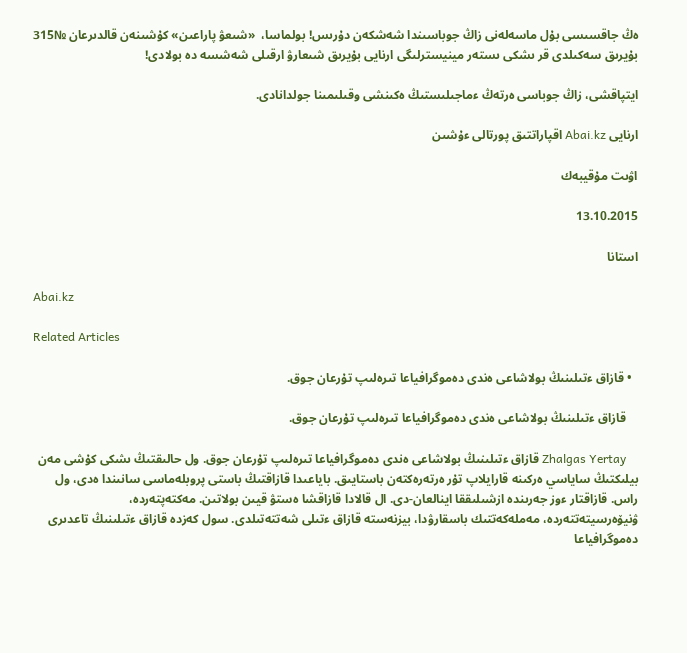ەڭ جاقسىسى بۇل ماسەلەنى زاڭ جوباسىندا شەشكەن دۇرىس! بولماسا،  «شىعۋ پاراعىن» كۇشىنەن قالدىرعان №315 بۇيرىق سەكىلدى قر ىشكى ىستەر مينيسترلىگى ارنايى بۇيرىق شىعارۋ ارقىلى شەشسە دە بولادى!

ايتپاقشى، زاڭ جوباسى ەرتەڭ ءماجىلىستىڭ ەكىنشى وقىلىمىنا جولدانادى.

ارنايى Abai.kz اقپاراتتىق پورتالى ءۇشىن

اۋىت مۇقيبەك

13.10.2015

استانا

Abai.kz

Related Articles

  • قازاق ءتىلىنىڭ بولاشاعى ەندى دەموگرافياعا تىرەلىپ تۇرعان جوق.

    قازاق ءتىلىنىڭ بولاشاعى ەندى دەموگرافياعا تىرەلىپ تۇرعان جوق.

    Zhalgas Yertay قازاق ءتىلىنىڭ بولاشاعى ەندى دەموگرافياعا تىرەلىپ تۇرعان جوق. ول حالىقتىڭ ىشكى كۇشى مەن بيلىكتىڭ ساياسي ەركىنە قارايلاپ تۇر ەرتەرەكتەن باستايىق. باياعىدا قازاقتىڭ باستى پروبلەماسى سانىندا ەدى، ول راس. قازاقتار ءوز جەرىندە ازشىلىققا اينالعان-دى. ال قالادا قازاقشا ەستۋ قيىن بولاتىن. مەكتەپتەردە، ۋنيۆەرسيتەتتەردە، مەملەكەتتىك باسقارۋدا، بيزنەستە قازاق ءتىلى شەتتەتىلدى. سول كەزدە قازاق ءتىلىنىڭ تاعدىرى دەموگرافياعا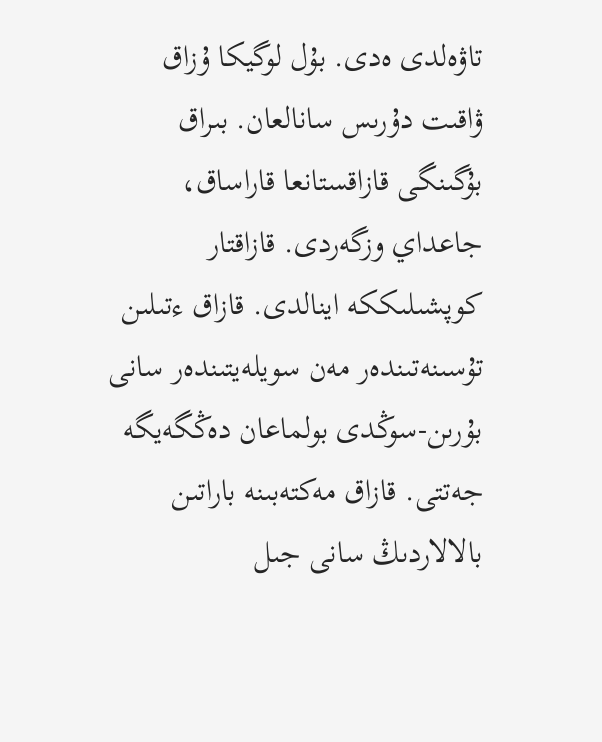تاۋەلدى ەدى. بۇل لوگيكا ۇزاق ۋاقىت دۇرىس سانالعان. بىراق بۇگىنگى قازاقستانعا قاراساق، جاعداي وزگەردى. قازاقتار كوپشىلىككە اينالدى. قازاق ءتىلىن تۇسىنەتىندەر مەن سويلەيتىندەر سانى بۇرىن-سوڭدى بولماعان دەڭگەيگە جەتتى. قازاق مەكتەبىنە باراتىن بالالاردىڭ سانى جىل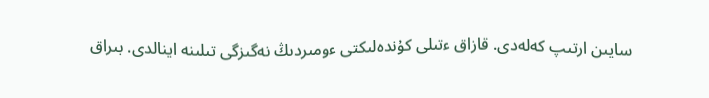سايىن ارتىپ كەلەدى. قازاق ءتىلى كۇندەلىكتى ءومىردىڭ نەگىزگى تىلىنە اينالدى. بىراق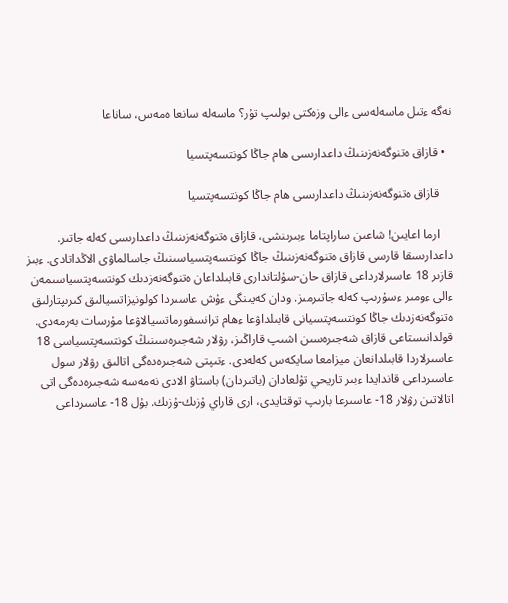نەگە ءتىل ماسەلەسى ءالى وزەكتى بولىپ تۇر؟ ماسەلە سانعا ەمەس، ساناعا

  • قازاق ەتنوگەنەزىنىڭ داعدارىسى ھام جاڭا كونتسەپتسيا

    قازاق ەتنوگەنەزىنىڭ داعدارىسى ھام جاڭا كونتسەپتسيا

    ارما اعايىن! شاعىن ساراپتاما ءبىرىنشى، قازاق ەتنوگەنەزىنىڭ داعدارىسى كەلە جاتىر. داعدارىسقا قارسى قازاق ەتنوگەنەزىنىڭ جاڭا كونتسەپتسياسىنىڭ جاسالماۋى الاڭداتادى. ءبىز قازىر 18 عاسىرلارداعى قازاق حان-سۇلتاندارى قابىلداعان ەتنوگەنەزدىك كونتسەپتسياسىمەن ءالى ءومىر ءسۇرىپ كەلە جاتىرمىز. ودان كەيىنگى ءۇش عاسىردا كولونيزاتسيالىق كىرىپتارلىق ەتنوگەنەزدىك جاڭا كونتسەپتسيانى قابىلداۋعا ءھام ترانسفورماتسيالاۋعا مۇرسات بەرمەدى. قولدانىستاعى قازاق شەجىرەسىن اشىپ قاراڭىز، رۋلار شەجىرەسىنىڭ كونتسەپتسياسى 18 عاسىرلاردا قابىلدانعان ميزامعا سايكەس كەلەدى. ءتىپتى شەجىرەدەگى اتالىق رۋلار سول عاسىرداعى قاندايدا ءبىر تاريحي تۇلعادان (باتىردان) باستاۋ الادى نەمەسە شەجىرەدەگى اتى اتالاتىن رۋلار 18- عاسىرعا بارىپ توقتايدى، ارى قاراي ۇزىك-ۇزىك. بۇل 18- عاسىرداعى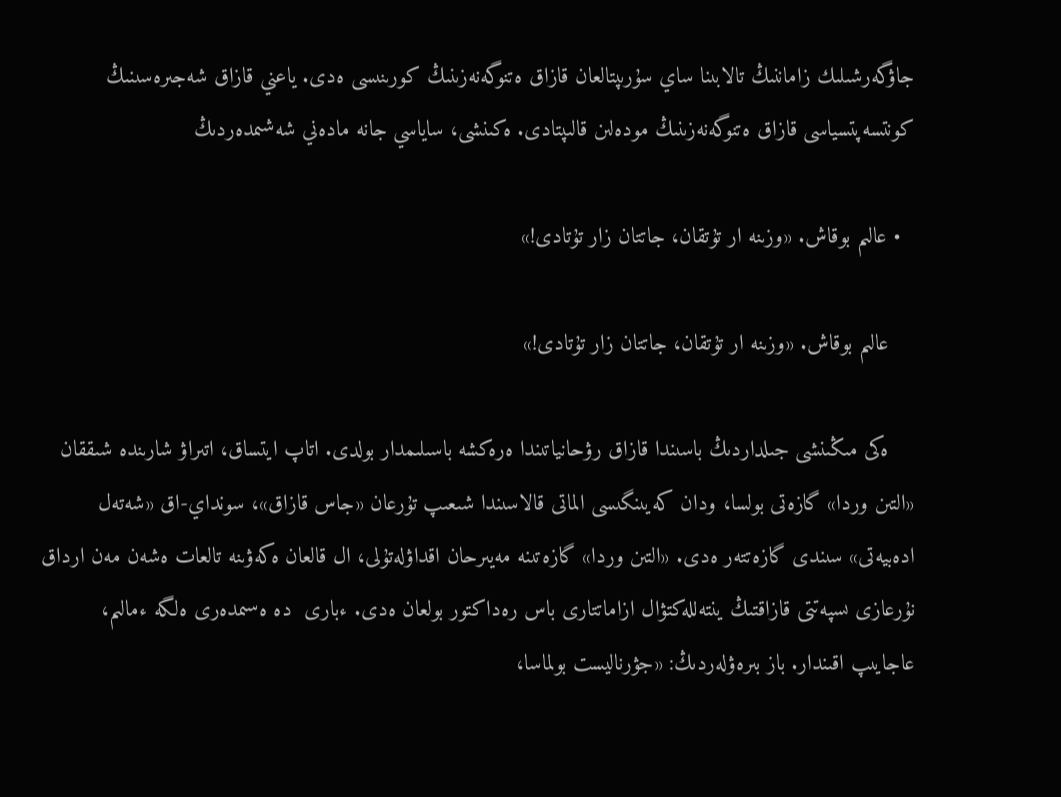جاۋگەرشىلىك زاماننىڭ تالابىنا ساي سۇرىپتالعان قازاق ەتنوگەنەزىنىڭ كورىنىسى ەدى. ياعني قازاق شەجىرەسىنىڭ كونتسەپتسياسى قازاق ەتنوگەنەزىنىڭ مودەلىن قالىپتادى. ەكىنشى، ساياسي جانە مادەني شەشىمدەردىڭ

  • عالىم بوقاش. «وزىنە ار تۇتقان، جاتتان زار تۇتادى!»

    عالىم بوقاش. «وزىنە ار تۇتقان، جاتتان زار تۇتادى!»

    ەكى مىڭىنشى جىلداردىڭ باسىندا قازاق رۋحانياتىندا ەرەكشە باسىلىمدار بولدى. اتاپ ايتساق، اتىراۋ شارىندە شىققان «التىن وردا» گازەتى بولسا، ودان كەيىنگىسى الماتى قالاسىندا شىعىپ تۇرعان «جاس قازاق»، سونداي-اق «شەتەل ادەبيەتى» سىندى گازەتتەر ەدى. «التىن وردا» گازەتىنە مەيىرحان اقداۋلەتۇلى، ال قالعان ەكەۋىنە تالعات ەشەن مەن ارداق نۇرعازى ىسپەتتى قازاقتىڭ ينتەللەكتۋال ازاماتتارى باس رەداكتور بولعان ەدى. ءبارى  دە ەسىمدەرى ەلگە ءمالىم، عاجايىپ اقىندار. باز بىرەۋلەردىڭ: «جۋرناليست بولماسا،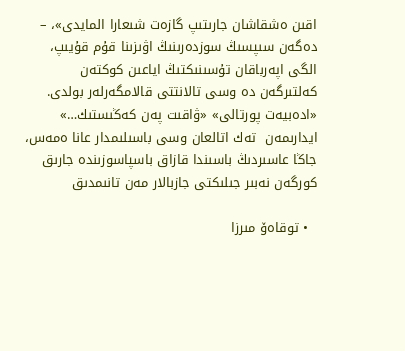اقىن ەشقاشان جارىتىپ گازەت شىعارا المايدى»، – دەگەن سىپسىڭ سوزدەرىنىڭ اۋىزىنا قۇم قۇيىپ، الگى اپەرباقان تۇسىنىكتىڭ اياعىن كوكتەن كەلتىرگەن دە وسى تالانتتى قالامگەرلەر بولدى.  «ادەبيەت پورتالى» «ۋاقىت پەن كەڭىستىك…» ايدارىمەن  تەك اتالعان وسى باسىلىمدار عانا ەمەس، جاڭا عاسىردىڭ باسىندا قازاق باسپاسوزىندە جارىق كورگەن نەبىر جىلىكتى جازبالار مەن تانىمدىق

  • توقاەۆ مىرزا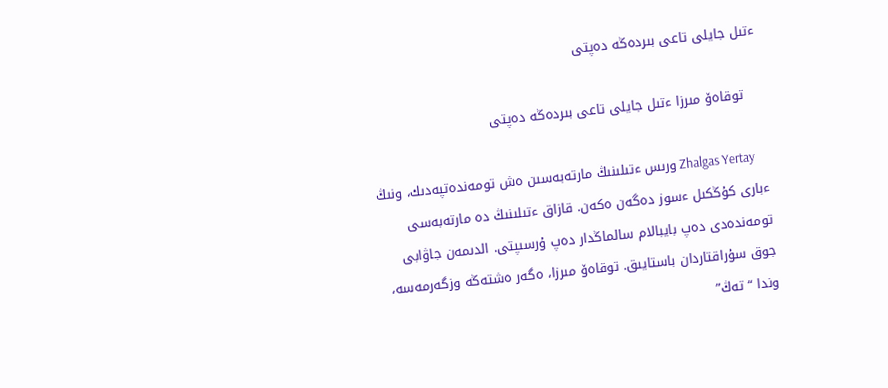ءتىل جايلى تاعى بىردەڭە دەپتى

    توقاەۆ مىرزا ءتىل جايلى تاعى بىردەڭە دەپتى

    Zhalgas Yertay ورىس ءتىلىنىڭ مارتەبەسىن ەش تومەندەتپەدىك، ونىڭ ءبارى كۇڭكىل ءسوز دەگەن ەكەن. قازاق ءتىلىنىڭ دە مارتەبەسى تومەندەدى دەپ بايبالام سالماڭدار دەپ ۇرسىپتى. الدىمەن جاۋابى جوق سۇراقتاردان باستايىق. توقاەۆ مىرزا، ەگەر ەشتەڭە وزگەرمەسە، وندا “تەڭ”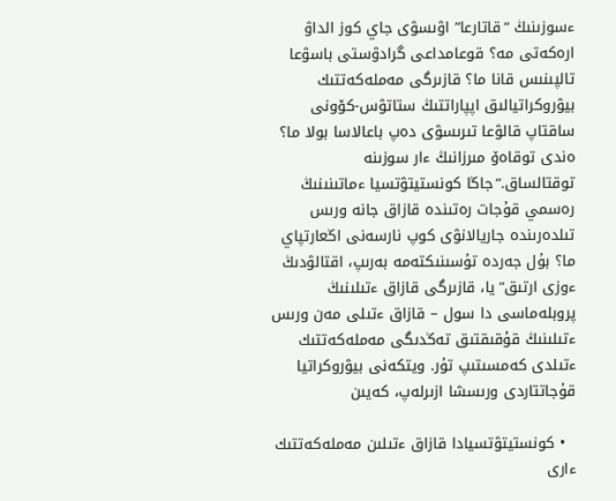ءسوزىنىڭ “قاتارعا” اۋىسۋى جاي كوز الداۋ ارەكەتى مە؟ قوعامداعى گرادۋستى باسۋعا تالپىنىس قانا ما؟ قازىرگى مەملەكەتتىك بيۋروكراتيالىق اپپاراتتىڭ ستاتۋس-كۆونى ساقتاپ قالۋعا تىرىسۋى دەپ باعالاسا بولا ما؟ ەندى توقاەۆ مىرزانىڭ ءار سوزىنە توقتالساق.“جاڭا كونستيتۋتسيا ءماتىنىنىڭ رەسمي قۇجات رەتىندە قازاق جانە ورىس تىلدەرىندە جاريالانۋى كوپ نارسەنى اڭعارتپاي ما؟ بۇل جەردە تۇسىنىكتەمە بەرىپ، اقتالۋدىڭ ءوزى ارتىق”يا، قازىرگى قازاق ءتىلىنىڭ پروبلەماسى دا سول – قازاق ءتىلى مەن ورىس ءتىلىنىڭ قۇقىقتىق تەڭدىگى مەملەكەتتىك ءتىلدى كەمسىتىپ تۇر. ويتكەنى بيۋروكراتيا قۇجاتتاردى ورىسشا ازىرلەپ، كەيىن

  • كونستيتۋتسيادا قازاق ءتىلىن مەملەكەتتىك ءارى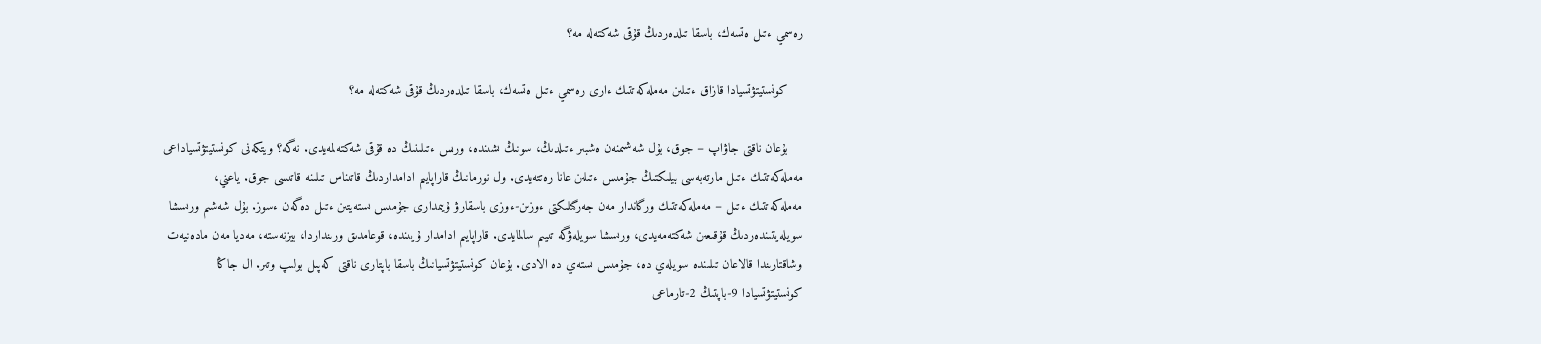رەسمي ءتىل ەتسەك، باسقا تىلدەردىڭ قۇقى شەكتەلە مە؟

    كونستيتۋتسيادا قازاق ءتىلىن مەملەكەتتىك ءارى رەسمي ءتىل ەتسەك، باسقا تىلدەردىڭ قۇقى شەكتەلە مە؟

    بۇعان ناقتى جاۋاپ – جوق، بۇل شەشىمنەن ەشبىر ءتىلدىڭ، سونىڭ ىشىندە، ورىس ءتىلىنىڭ دە قۇقى شەكتەلمەيدى. نەگە؟ ويتكەنى كونستيتۋتسياداعى مەملەكەتتىك ءتىل مارتەبەسى بيلىكتىڭ جۇمىس ءتىلىن عانا رەتتەيدى. ول نورمانىڭ قاراپايىم ادامداردىڭ قاتىناس تىلىنە قاتىسى جوق. ياعني، مەملەكەتتىك ءتىل – مەملەكەتتىك ورگاندار مەن جەرگىلىكتى ءوزىن-ءوزى باسقارۋ ۇيىمدارى جۇمىس ىستەيتىن ءتىل دەگەن ءسوز. بۇل شەشىم ورىسشا سويلەيتىندەردىڭ قۇقىعىن شەكتەمەيدى، ورىسشا سويلەۋگە تىيىم سالمايدى. قاراپايىم ادامدار ۇيىندە، قوعامدىق ورىنداردا، بيزنەستە، مەديا مەن مادەنيەت وشاقتارىندا قالاعان تىلىندە سويلەي دە، جۇمىس ىستەي دە الادى. بۇعان كونستيتۋتسيانىڭ باسقا باپتارى ناقتى كەپىل بولىپ وتىر. ال جاڭا كونستيتۋتسيادا 9-باپتىڭ 2-تارماعى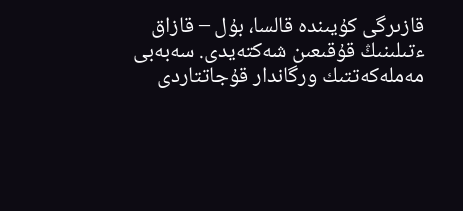قازىرگى كۇيىندە قالسا، بۇل – قازاق ءتىلىنىڭ قۇقىعىن شەكتەيدى. سەبەبى مەملەكەتتىك ورگاندار قۇجاتتاردى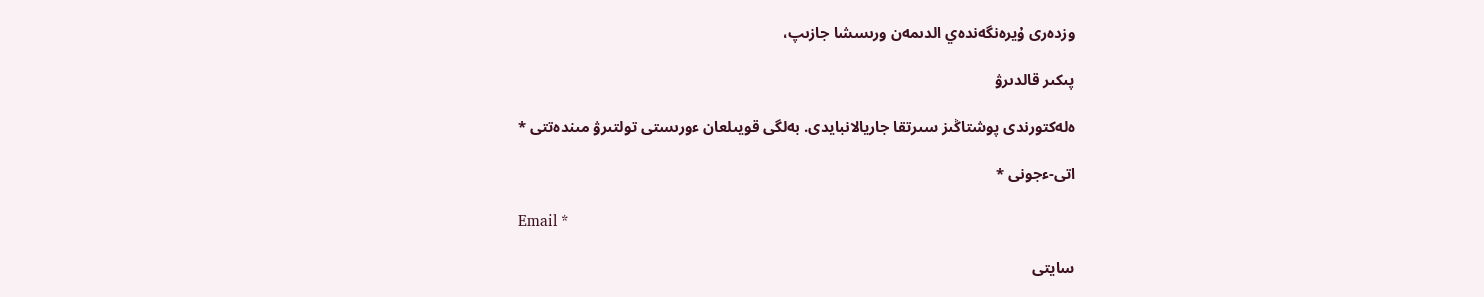وزدەرى ۇيرەنگەندەي الدىمەن ورىسشا جازىپ،

پىكىر قالدىرۋ

ەلەكتورندى پوشتاڭىز سىرتقا جاريالانبايدى. بەلگى قويىلعان ءورىستى تولتىرۋ مىندەتتى *

اتى-ءجونى *

Email *

سايتى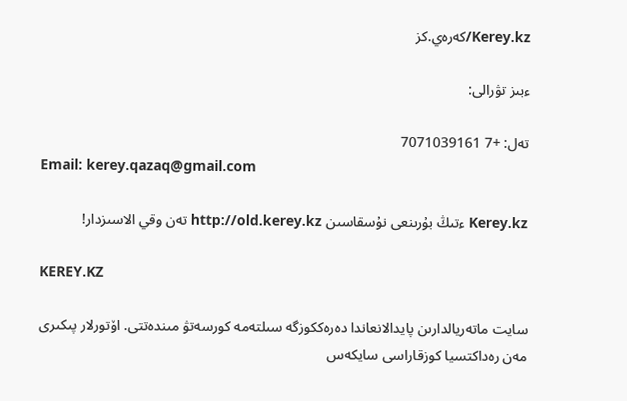Kerey.kz/كەرەي.كز

ءبىز تۋرالى:

تەل: +7 7071039161
Email: kerey.qazaq@gmail.com

Kerey.kz ءتىڭ بۇرىنعى نۇسقاسىن http://old.kerey.kz تەن وقي الاسىزدار!

KEREY.KZ

سايت ماتەريالدارىن پايدالانعاندا دەرەككوزگە سىلتەمە كورسەتۋ مىندەتتى. اۆتورلار پىكىرى مەن رەداكتسيا كوزقاراسى سايكەس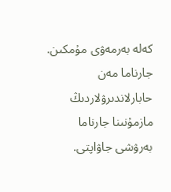كەلە بەرمەۋى مۇمكىن. جارناما مەن حابارلاندىرۋلاردىڭ مازمۇنىنا جارناما بەرۋشى جاۋاپتى.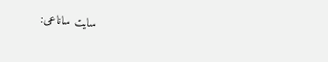سايت ساناعى: